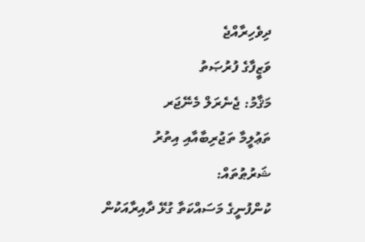ދިވެހިރާއްޖެ
ވަޒީފާގެ ފުރުޞަތު
މަޤާމު: ޖެނެރަލް މެނޭޖަރ
ތަޢުލީމާ ތަޖުރިބާއާއި އިތުރު ޝަރުޠުތައް:
ކުންފުނީގެ މަސައްކަތާ ގުޅޭ ދާއިރާއަކުން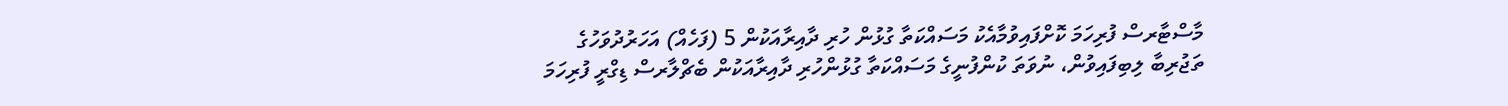މާސްޓާރސް ފުރިހަމަ ކޮށްފައިވުމާއެކު މަސައްކަތާ ގުޅުން ހުރި ދާއިރާއަކުން 5 (ފަހެއް) އަހަރުދުވަހުގެ ތަޖުރިބާ ލިބިފައިވުން، ނުވަތަ ކުންފުނީގެ މަސައްކަތާ ގުޅުންހުރި ދާއިރާއަކުން ބެޗްލާރސް ޑިގްރީ ފުރިހަމަ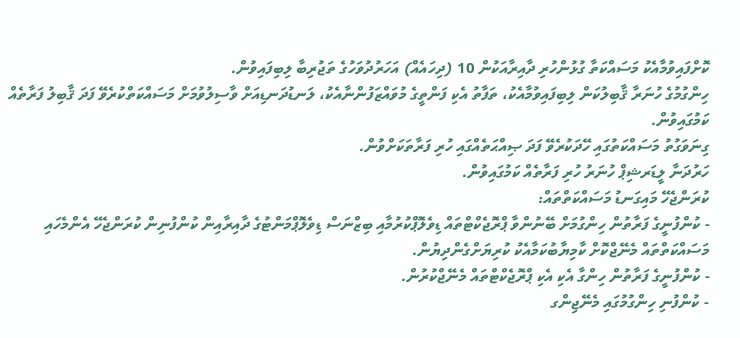ކޮށްފައިވުމާއެކު މަސައްކަތާ ގުޅުންހުރި ދާއިރާއަކުން 10 (ދިހައެއް) އަހަރުދުވަހުގެ ތަޖުރިބާ ލިބިފައިވުން.
ހިންގުމުގެ ހުނަރާ ޤާބިލުކަން ލިބިފައިވުމާއެކު، ތަފާތު އެކި ފަންތީގެ މުވައްޒަފުންނާއެކު، ލަނޑުދަނޑިއަށް ވާސިލުވުމަށް މަސައްކަތްކުރެވޭ ފަދަ ޤާބިލު ފަރާތެއް ކަމުގައިވުން.
ގިނަވަގުތު މަސައްކަތުގައި ހޭދަކުރެވޭ ފަދަ ޞިއްޙަތެއްގައި ހުރި ފަރާތަކަށްވުން.
ހަރުދަނާ ލީޑަރޝިޕް ހުނަރު ހުރި ފަރާތެއް ކަމުގައިވުން.
ކުރަންޖެހޭ މައިގަނޑު މަސައްކަތްތައް:
- ކުންފުނީގެ ފަރާތުން ހިންގުމަށް ބޭނުންވާ ޕްރޮޖެކްޓްތައް ޑިވެލޮޕްކުރުމާއި ބިޒްނަސް ޑިވެލޮޕްމަންޓުގެ ދާއިރާއިން ކުންފުނިން ކުރަންޖެހޭ އެންމެހައި މަސައްކަތްތައް މެނޭޖްކޮށް ކާމިޔާބުކަމާއެކު ކުރިޔަށްގެންދިޔުން.
- ކުންފުނީގެ ފަރާތުން ހިންގާ އެކި އެކި ޕްރޮޖެކްޓްތައް މެނޭޖްކުރުން.
- ކުންފުނި ހިންގުމުގައި މެނޭޖިންގ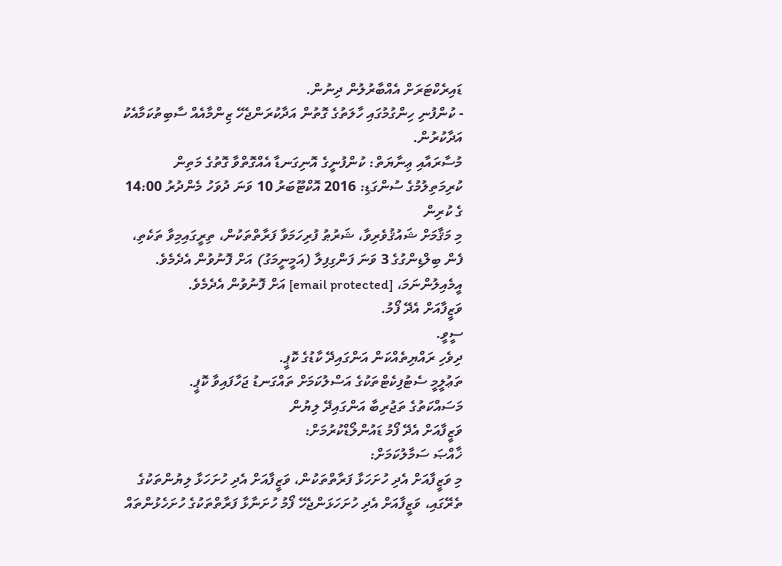ޑައިރެކްޓަރަށް އެއްބާރުލުން ދިނުން.
- ކުންފުނި ހިންގުމުގައި ހާލަތުގެ ގޮތުން އަދާކުރަންޖެހޭ ޒިންމާއެއް ސާބިތުކަމާއެކު އަދާކުރުން.
މުސާރައާއި ޢިނާޔަތް: ކުންފުނީގެ އޮނިގަނޑާ އެއްގޮތްވާ ގޮތުގެ މަތިން
ކުރިމަތިލުމުގެ ސުންގަޑި: 2016 އޮކްޓޫބަރު 10 ވަނަ ދުވަހު މެންދުރު 14:00 ގެ ކުރިން
މި މަޤާމަށް ޝައުޤުވެރިވާ، ޝަރުޠު ފުރިހަމަވާ ފަރާތްތަކުން، ތިރީގައިމިވާ ތަކެތި، ފެން ބިލްޑިންގުގެ 3 ވަނަ ފަންގިފިލާ (އަމީނީމަގު) އަށް ފޮނުވުން އެދެމެވެ. އީމެއިލުންނަމަ، [email protected] އަށް ފޮނުވުން އެދެމެވެ.
ވަޒީފާއަށް އެދޭ ފޯމު.
ސީވީ.
ދިވެހި ރައްޔިތެއްކަން އަންގައިދޭ ކާޑުގެ ކޮޕީ.
ތަޢުލީމީ ސެޓުފިކެޓްތަކުގެ އަސްލުކަމަށް ތައްގަނޑު ޖަހާފައިވާ ކޮޕީ.
މަސައްކަތުގެ ތަޖުރިބާ އަންގައިދޭ ލިޔުން
ވަޒީފާއަށް އެދޭ ފޯމު ޑައުންލޯޑްކުރުމަށް:
ޚާއްޞަ ސަމާލުކަމަށް:
މި ވަޒީފާއަށް އެދި ހުށަހަޅާ ފަރާތްތަކުން، ވަޒީފާއަށް އެދި ހުށަހަޅާ ލިޔުންތަކުގެ ތެރޭގައި، ވަޒީފާއަށް އެދި ހުށަހަޅަންޖެހޭ ފޯމު ހުށަނާޅާ ފަރާތްތަކުގެ ހުށަހެޅުންތައް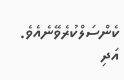ކެންސަލްކުރެވޭނެއެވެ. އަދި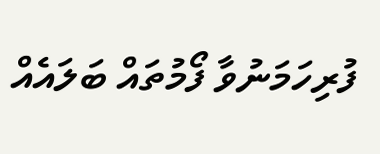ފުރިހަމަނުވާ ފޯމުތައް ބަލައެއް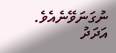ނުގަނަވޭނެއެވެ.
އަދަދު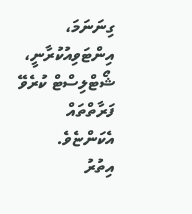ގިނަނަމަ، އިންޓަވިއުކުރާނީ، ޝޯޓްލިސްޓް ކުރެވޭ ފަރާތްތައް އެކަންޏެވެ.
އިތުރު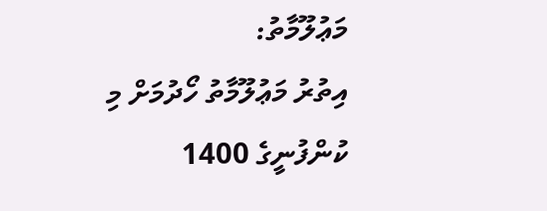މަޢުލޫމާތު:
އިތުރު މަޢުލޫމާތު ހޯދުމަށް މި ކުންފުނީގެ 1400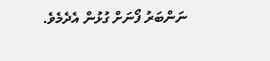ނަންބަރު ފޯނަށް ގުޅުން އެދެމެވެ.